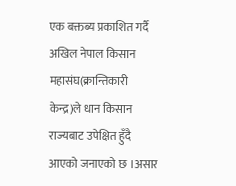एक बक्तब्य प्रकाशित गर्दै अखिल नेपाल किसान महासंघ(क्रान्तिकारी केन्द्र)ले धान किसान राज्यबाट उपेक्षित हुँदै आएको जनाएको छ ।असार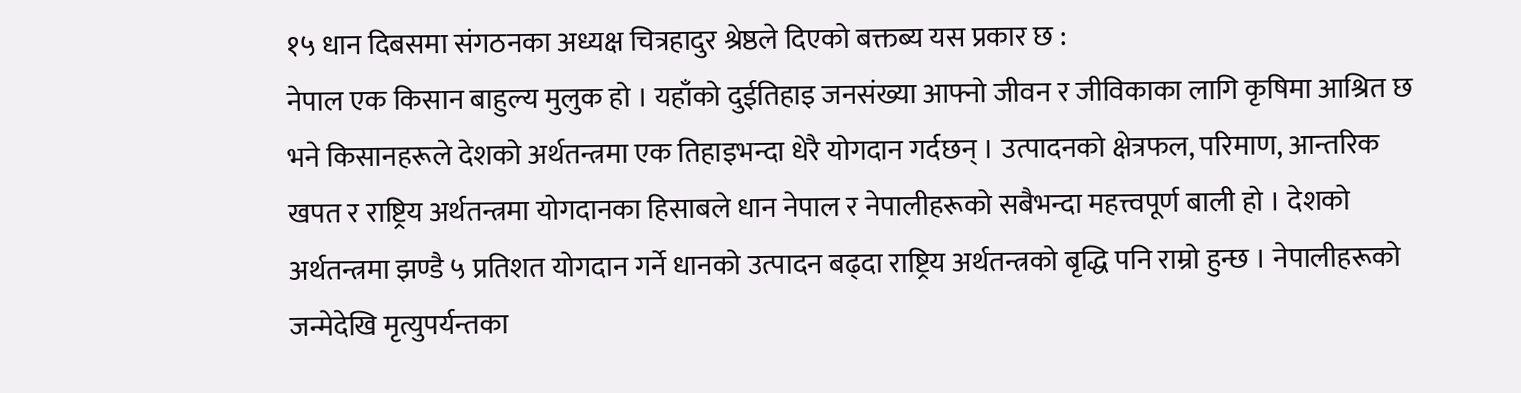१५ धान दिबसमा संगठनका अध्यक्ष चित्रहादुर श्रेष्ठले दिएको बक्तब्य यस प्रकार छ :
नेपाल एक किसान बाहुल्य मुलुक हो । यहाँको दुईतिहाइ जनसंख्या आफ्नो जीवन र जीविकाका लागि कृषिमा आश्रित छ भने किसानहरूले देशको अर्थतन्त्रमा एक तिहाइभन्दा धेरै योगदान गर्दछन् । उत्पादनको क्षेत्रफल, परिमाण, आन्तरिक खपत र राष्ट्रिय अर्थतन्त्रमा योगदानका हिसाबले धान नेपाल र नेपालीहरूको सबैभन्दा महत्त्वपूर्ण बाली हो । देशको अर्थतन्त्रमा झण्डै ५ प्रतिशत योगदान गर्ने धानको उत्पादन बढ्दा राष्ट्रिय अर्थतन्त्रको बृद्धि पनि राम्रो हुन्छ । नेपालीहरूको जन्मेदेखि मृत्युपर्यन्तका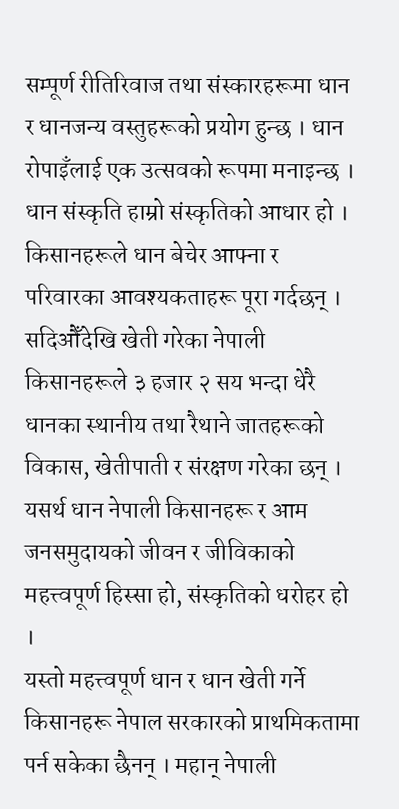सम्पूर्ण रीतिरिवाज तथा संस्कारहरूमा धान र धानजन्य वस्तुहरूको प्रयोग हुन्छ । धान रोपाइँलाई एक उत्सवको रूपमा मनाइन्छ । धान संस्कृति हाम्रो संस्कृतिको आधार हो । किसानहरूले धान बेचेर आफ्ना र परिवारका आवश्यकताहरू पूरा गर्दछन् । सदिऔँदेखि खेती गरेका नेपाली किसानहरूले ३ हजार २ सय भन्दा धेरै धानका स्थानीय तथा रैथाने जातहरूको विकास, खेतीपाती र संरक्षण गरेका छन् । यसर्थ धान नेपाली किसानहरू र आम जनसमुदायको जीवन र जीविकाको महत्त्वपूर्ण हिस्सा हो, संस्कृतिको धरोहर हो ।
यस्तो महत्त्वपूर्ण धान र धान खेती गर्ने किसानहरू नेपाल सरकारको प्राथमिकतामा पर्न सकेका छैनन् । महान् नेपाली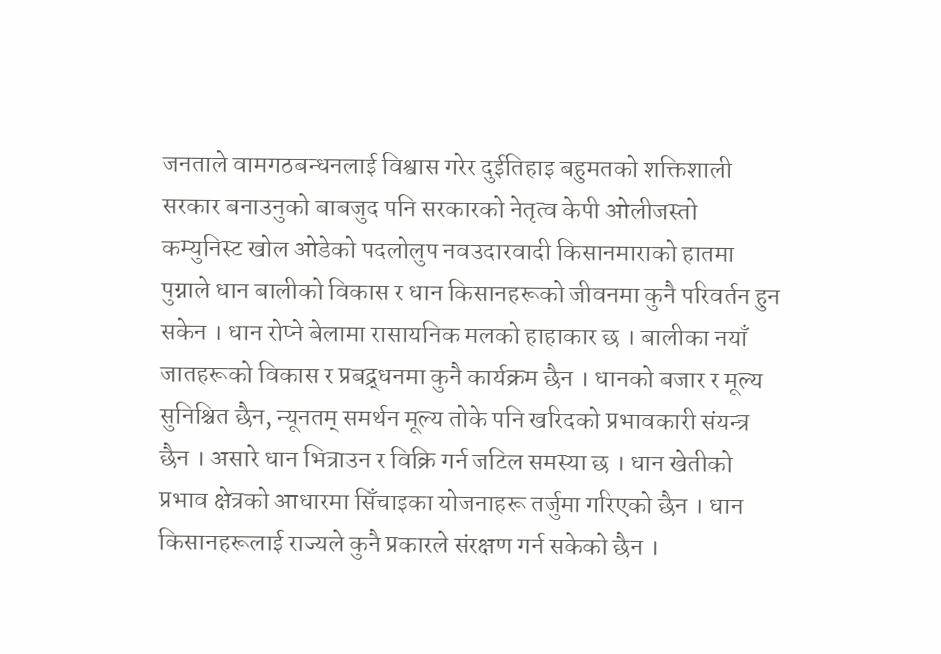जनताले वामगठबन्धनलाई विश्वास गरेर दुईतिहाइ बहुमतको शक्तिशाली सरकार बनाउनुको बाबजुद पनि सरकारको नेतृत्व केपी ओलीजस्तो कम्युनिस्ट खोल ओडेको पदलोलुप नवउदारवादी किसानमाराको हातमा पुग्नाले धान बालीको विकास र धान किसानहरूको जीवनमा कुनै परिवर्तन हुन सकेन । धान रोप्ने बेलामा रासायनिक मलको हाहाकार छ । बालीका नयाँ जातहरूको विकास र प्रबद्र्धनमा कुनै कार्यक्रम छैन । धानको बजार र मूल्य सुनिश्चित छैन, न्यूनतम् समर्थन मूल्य तोके पनि खरिदको प्रभावकारी संयन्त्र छैन । असारे धान भित्राउन र विक्रि गर्न जटिल समस्या छ । धान खेतीको प्रभाव क्षेत्रको आधारमा सिँचाइका योजनाहरू तर्जुमा गरिएको छैन । धान किसानहरूलाई राज्यले कुनै प्रकारले संरक्षण गर्न सकेको छैन ।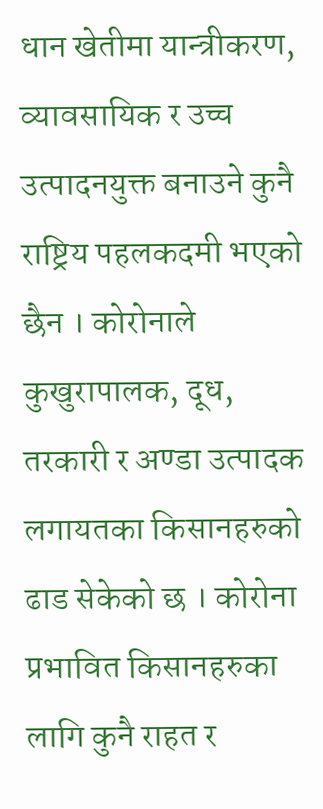धान खेतीमा यान्त्रीकरण, व्यावसायिक र उच्च उत्पादनयुक्त बनाउने कुनै राष्ट्रिय पहलकदमी भएको छैन । कोरोनाले कुखुरापालक, दूध, तरकारी र अण्डा उत्पादक लगायतका किसानहरुको ढाड सेकेको छ । कोरोना प्रभावित किसानहरुका लागि कुनै राहत र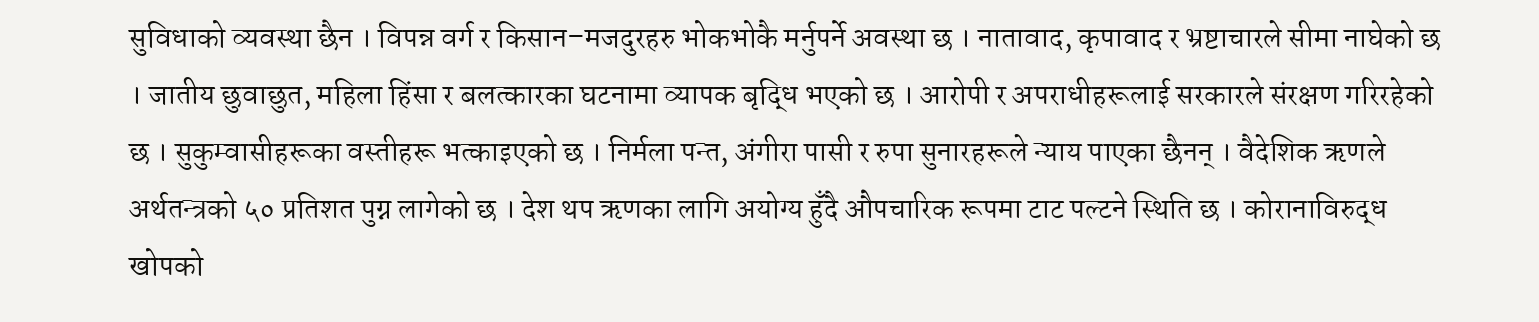सुविधाको व्यवस्था छैन । विपन्न वर्ग र किसान–मजदुरहरु भोकभोकै मर्नुपर्ने अवस्था छ । नातावाद, कृपावाद र भ्रष्टाचारले सीमा नाघेको छ । जातीय छुवाछुत, महिला हिंसा र बलत्कारका घटनामा व्यापक बृद्धि भएको छ । आरोपी र अपराधीहरूलाई सरकारले संरक्षण गरिरहेको छ । सुकुम्वासीहरूका वस्तीहरू भत्काइएको छ । निर्मला पन्त, अंगीरा पासी र रुपा सुनारहरूले न्याय पाएका छैनन् । वैदेशिक ऋणले अर्थतन्त्रको ५० प्रतिशत पुग्न लागेको छ । देश थप ऋणका लागि अयोग्य हुँदै औपचारिक रूपमा टाट पल्टने स्थिति छ । कोरानाविरुद्ध खोपको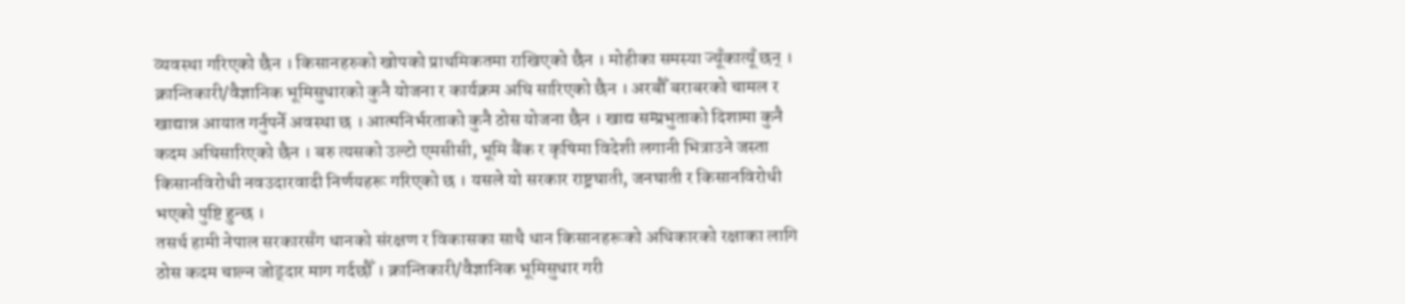व्यवस्था गरिएको छैन । किसानहरुको खोपको प्राथमिकतमा राखिएको छैन । मोहीका समस्या ज्यूँकात्यूँ छन् । क्रान्तिकारी/वैज्ञानिक भूमिसुधारको कुनै योजना र कार्यक्रम अघि सारिएको छैन । अरबौँ बराबरको चामल र खाद्यान्न आयात गर्नुपर्ने अवस्था छ । आत्मनिर्भरताको कुनै ठोस योजना छैन । खाद्य सम्प्रभुताको दिशामा कुनै कदम अघिसारिएको छैन । बरु त्यसको उल्टो एमसीसी, भूमि बैंक र कृषिमा विदेशी लगानी भित्राउने जस्ता किसानविरोधी नवउदारवादी निर्णयहरू गरिएको छ । यसले यो सरकार राष्ट्रघाती, जनघाती र किसानविरोधी भएको पुष्टि हुन्छ ।
तसर्थ हामी नेपाल सरकारसँग धानको संरक्षण र विकासका साथै धान किसानहरूको अधिकारको रक्षाका लागि ठोस कदम चाल्न जोड्दार माग गर्दछौँ । क्रान्तिकारी/वैज्ञानिक भूमिसुधार गरी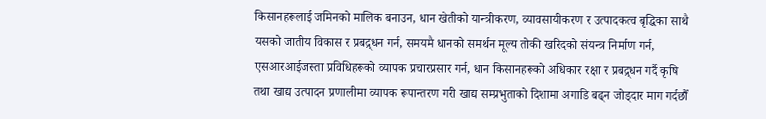किसानहरूलाई जमिनको मालिक बनाउन, धान खेतीको यान्त्रीकरण, व्यावसायीकरण र उत्पादकत्व बृद्धिका साथै यसको जातीय विकास र प्रबद्र्धन गर्न, समयमै धानको समर्थन मूल्य तोकी खरिदको संयन्त्र निर्माण गर्न, एसआरआईजस्ता प्रविधिहरूको व्यापक प्रचारप्रसार गर्न, धान किसानहरूको अधिकार रक्षा र प्रबद्र्धन गर्दै कृषि तथा खाद्य उत्पादन प्रणालीमा व्यापक रूपान्तरण गरी खाद्य सम्प्रभुताको दिशामा अगाडि बढ्न जोड्दार माग गर्दछौँ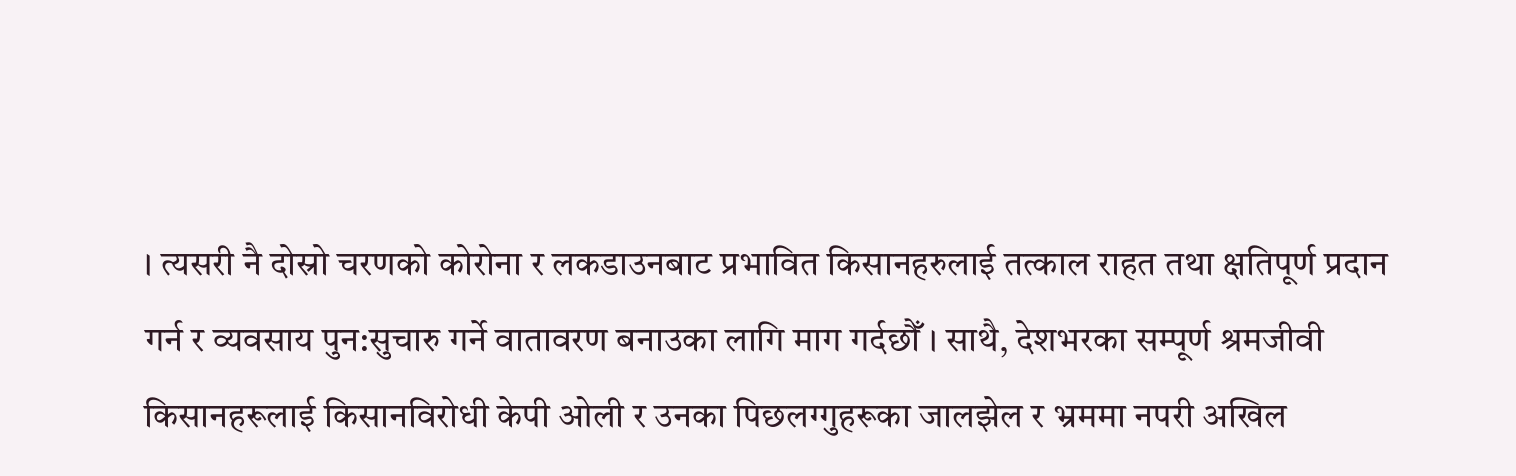। त्यसरी नै दोस्रो चरणको कोरोना र लकडाउनबाट प्रभावित किसानहरुलाई तत्काल राहत तथा क्षतिपूर्ण प्रदान गर्न र व्यवसाय पुन:सुचारु गर्ने वातावरण बनाउका लागि माग गर्दछौँ । साथै, देशभरका सम्पूर्ण श्रमजीवी किसानहरूलाई किसानविरोधी केपी ओली र उनका पिछलग्गुहरूका जालझेल र भ्रममा नपरी अखिल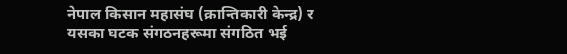नेपाल किसान महासंघ (क्रान्तिकारी केन्द्र) र यसका घटक संगठनहरूमा संगठित भई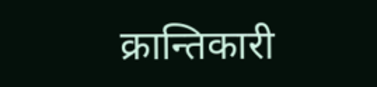क्रान्तिकारी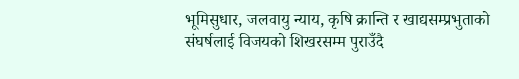भूमिसुधार, जलवायु न्याय, कृषि क्रान्ति र खाद्यसम्प्रभुताको संघर्षलाई विजयको शिखरसम्म पुराउँदै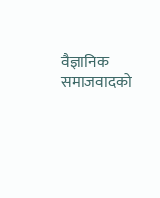वैज्ञानिक समाजवादको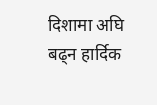दिशामा अघि बढ्न हार्दिक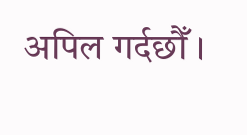अपिल गर्दछौँ ।